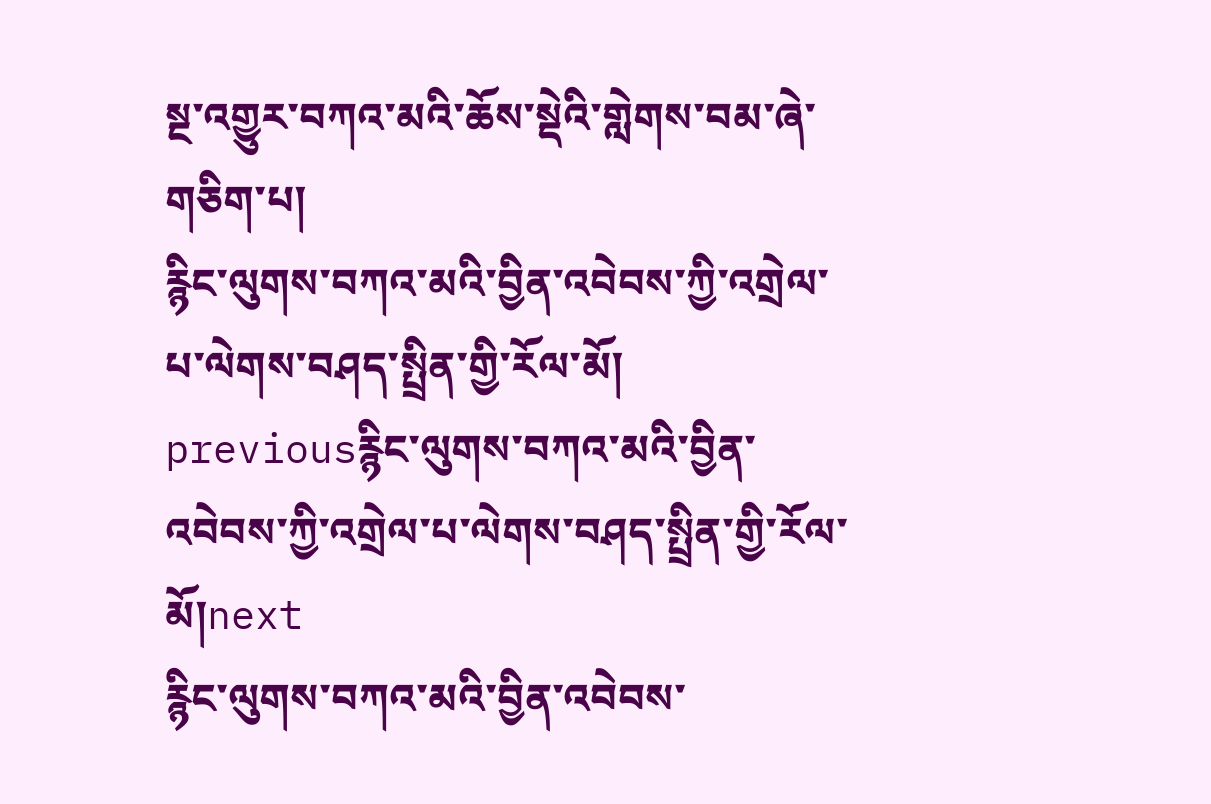སྔ་འགྱུར་བཀའ་མའི་ཆོས་སྡེའི་གླེགས་བམ་ཞེ་གཅིག་པ།
རྙིང་ལུགས་བཀའ་མའི་བྱིན་འབེབས་ཀྱི་འགྲེལ་པ་ལེགས་བཤད་སྤྲིན་གྱི་རོལ་མོ།
previousརྙིང་ལུགས་བཀའ་མའི་བྱིན་འབེབས་ཀྱི་འགྲེལ་པ་ལེགས་བཤད་སྤྲིན་གྱི་རོལ་མོ།next
རྙིང་ལུགས་བཀའ་མའི་བྱིན་འབེབས་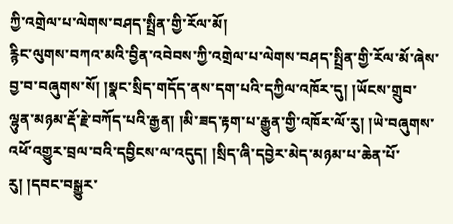ཀྱི་འགྲེལ་པ་ལེགས་བཤད་སྤྲིན་གྱི་རོལ་མོ།
རྙིང་ལུགས་བཀའ་མའི་བྱིན་འབེབས་ཀྱི་འགྲེལ་པ་ལེགས་བཤད་སྤྲིན་གྱི་རོལ་མོ་ཞེས་བྱ་བ་བཞུགས་སོ། །སྣང་སྲིད་གདོད་ནས་དག་པའི་དཀྱིལ་འཁོར་དུ། །ཡོངས་གྲུབ་ལྷུན་མཉམ་རྡོ་རྗེ་བཀོད་པའི་རྒྱན། །མི་ཟད་རྟག་པ་རྒྱུན་གྱི་འཁོར་ལོ་རུ། །ཡེ་བཞུགས་འཕོ་འགྱུར་བྲལ་བའི་དབྱིངས་ལ་འདུད། །སྲིད་ཞི་དབྱེར་མེད་མཉམ་པ་ཆེན་པོ་རུ། །དབང་བསྒྱུར་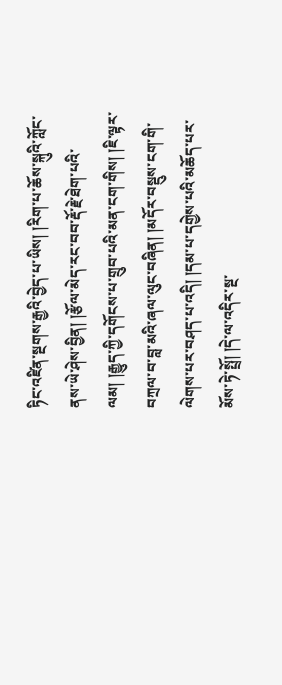ཏིང་འཛིན་སྔགས་རྒྱའི་བྱེད་པ་ཡིས། །རིག་པ་ཆོས་སྐུའི་ཀློང་ནས་ཡེ་ཤེས་བྱིན། །རྩོལ་མེད་རང་བབ་རྡོ་རྗེ་ཐེག་པའི་ལམ། །རྒྱུད་ཀྱི་དགོངས་པ་གྲུབ་པའི་མན་ངག་གིས། །ཇི་ལྟར་བཀྲལ་བ་བླ་མའི་ཞལ་ལུང་བཞིན། །མདོར་བསྡུས་ངག་གི་ལེགས་པར་བཤད་པ་འདི། །དམ་པ་དགྱེས་པའི་མཆོད་པར་མོས་ཏེ་སྤྲོ། །དེ་ལ་འདིར་སྔ་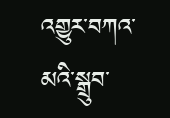འགྱུར་བཀའ་མའི་སྒྲུབ་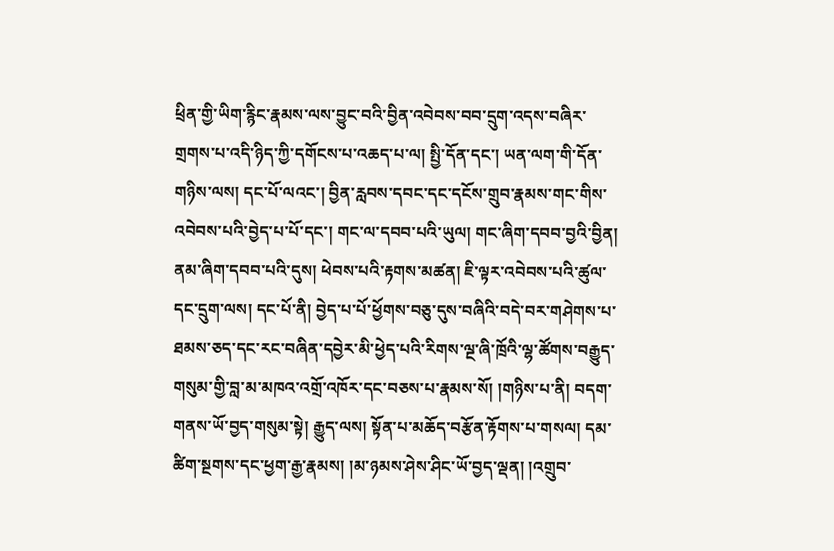ཕྲིན་གྱི་ཡིག་རྙིང་རྣམས་ལས་བྱུང་བའི་བྱིན་འབེབས་བབ་དྲུག་འདས་བཞིར་གྲགས་པ་འདི་ཉིད་ཀྱི་དགོངས་པ་འཆད་པ་ལ། སྤྱི་དོན་དང་། ཡན་ལག་གི་དོན་གཉིས་ལས། དང་པོ་ལའང་། བྱིན་རླབས་དབང་དང་དངོས་གྲུབ་རྣམས་གང་གིས་འབེབས་པའི་བྱེད་པ་པོ་དང་། གང་ལ་དབབ་པའི་ཡུལ། གང་ཞིག་དབབ་བྱའི་བྱིན། ནམ་ཞིག་དབབ་པའི་དུས། ཕེབས་པའི་རྟགས་མཚན། ཇི་ལྟར་འབེབས་པའི་ཚུལ་དང་དྲུག་ལས། དང་པོ་ནི། བྱེད་པ་པོ་ཕྱོགས་བཅུ་དུས་བཞིའི་བདེ་བར་གཤེགས་པ་ཐམས་ཅད་དང་རང་བཞིན་དབྱེར་མི་ཕྱེད་པའི་རིགས་ལྔ་ཞི་ཁྲོའི་ལྷ་ཚོགས་བརྒྱུད་གསུམ་གྱི་བླ་མ་མཁའ་འགྲོ་འཁོར་དང་བཅས་པ་རྣམས་སོ། །གཉིས་པ་ནི། བདག་གནས་ཡོ་བྱད་གསུམ་སྟེ། རྒྱུད་ལས། སྟོན་པ་མཆོད་བརྩོན་རྟོགས་པ་གསལ། དམ་ཚིག་སྔགས་དང་ཕྱག་རྒྱ་རྣམས། །མ་ཉམས་ཤེས་ཤིང་ཡོ་བྱད་ལྡན། །འགྲུབ་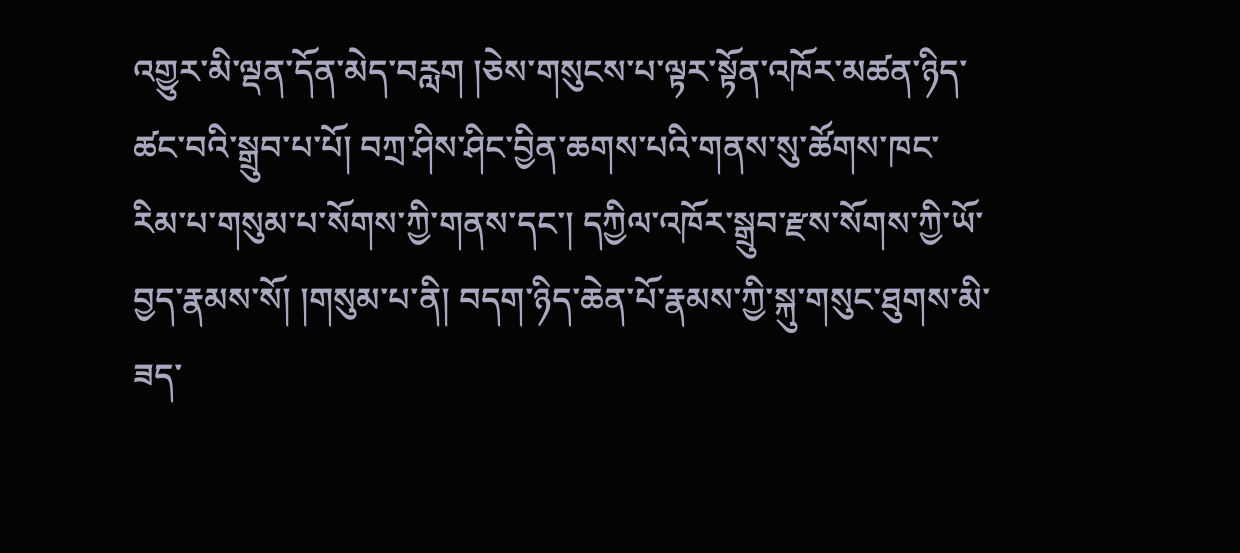འགྱུར་མི་ལྡན་དོན་མེད་བརླག །ཅེས་གསུངས་པ་ལྟར་སྟོན་འཁོར་མཚན་ཉིད་ཚང་བའི་སྒྲུབ་པ་པོ། བཀྲ་ཤིས་ཤིང་བྱིན་ཆགས་པའི་གནས་སུ་ཚོགས་ཁང་རིམ་པ་གསུམ་པ་སོགས་ཀྱི་གནས་དང་། དཀྱིལ་འཁོར་སྒྲུབ་རྫས་སོགས་ཀྱི་ཡོ་བྱད་རྣམས་སོ། །གསུམ་པ་ནི། བདག་ཉིད་ཆེན་པོ་རྣམས་ཀྱི་སྐུ་གསུང་ཐུགས་མི་ཟད་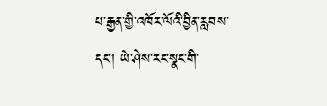པ་རྒྱན་གྱི་འཁོར་ལོའི་བྱིན་རླབས་དང་། ཡེ་ཤེས་རང་སྣང་གི་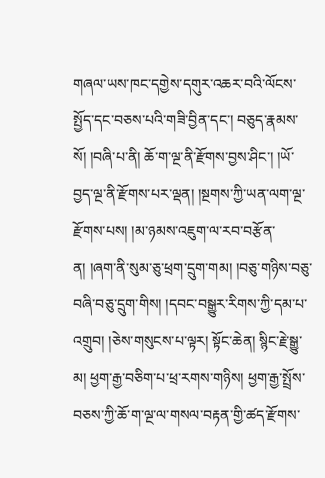གཞལ་ཡས་ཁང་དགྱེས་དགུར་འཆར་བའི་ལོངས་སྤྱོད་དང་བཅས་པའི་གཟི་བྱིན་དང་། བཅུད་རྣམས་སོ། །བཞི་པ་ནི། ཆོ་ག་ལྔ་ནི་རྫོགས་བྱས་ཤིང་། །ཡོ་བྱད་ལྔ་ནི་རྫོགས་པར་ལྡན། །སྔགས་ཀྱི་ཡན་ལག་ལྔ་རྫོགས་པས། །མ་ཉམས་འཇུག་ལ་རབ་བརྩོན་ན། །ཞག་ནི་སུམ་ཅུ་ཕྲག་དྲུག་གམ། །བཅུ་གཉིས་བཅུ་བཞི་བཅུ་དྲུག་གིས། །དབང་བསྒྱུར་རིགས་ཀྱི་དམ་པ་འགྲུབ། །ཅེས་གསུངས་པ་ལྟར། སྟོང་ཆེན། སྙིང་རྗེ་སྒྱུ་མ། ཕྱག་རྒྱ་བཅིག་པ་ཕྲ་རགས་གཉིས། ཕྱག་རྒྱ་སྤྲོས་བཅས་ཀྱི་ཆོ་ག་ལྔ་ལ་གསལ་བརྟན་གྱི་ཚད་རྫོགས་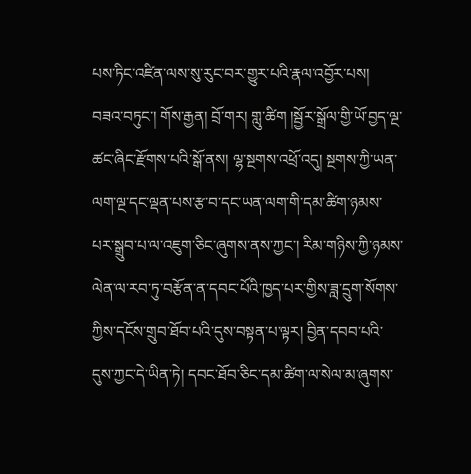པས་ཏིང་འཛིན་ལས་སུ་རུང་བར་གྱུར་པའི་རྣལ་འབྱོར་པས། བཟའ་བཏུང་། གོས་རྒྱན། བྲོ་གར། གླུ་ཚིག །སྦྱོར་སྒྲོལ་གྱི་ཡོ་བྱད་ལྔ་ཚང་ཞིང་རྫོགས་པའི་སྒོ་ནས། ལྷ་སྔགས་འཕྲོ་འདུ། སྔགས་ཀྱི་ཡན་ལག་ལྔ་དང་ལྡན་པས་རྩ་བ་དང་ཡན་ལག་གི་དམ་ཚིག་ཉམས་པར་སྒྲུབ་པ་ལ་འཇུག་ཅིང་ཞུགས་ནས་ཀྱང་། རིམ་གཉིས་ཀྱི་ཉམས་ལེན་ལ་རབ་ཏུ་བརྩོན་ན་དབང་པོའི་ཁྱད་པར་གྱིས་ཟླ་དྲུག་སོགས་ཀྱིས་དངོས་གྲུབ་ཐོབ་པའི་དུས་བསྟན་པ་ལྟར། བྱིན་དབབ་པའི་དུས་ཀྱང་དེ་ཡིན་ཏེ། དབང་ཐོབ་ཅིང་དམ་ཚིག་ལ་སེལ་མ་ཞུགས་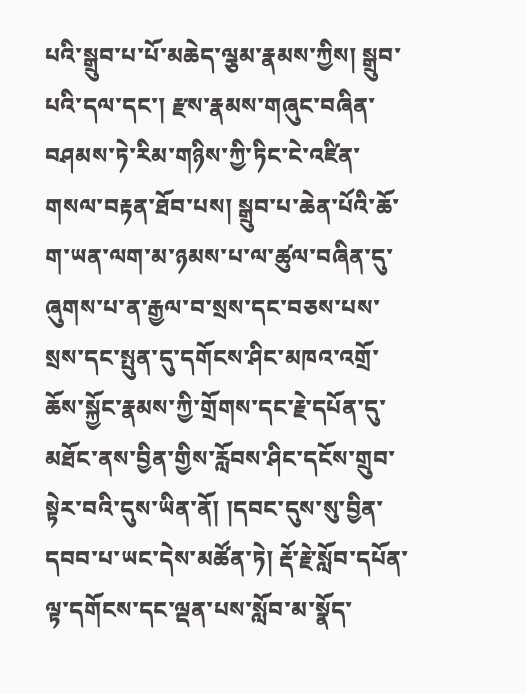པའི་སྒྲུབ་པ་པོ་མཆེད་ལྕམ་རྣམས་ཀྱིས། སྒྲུབ་པའི་དལ་དང་། རྫས་རྣམས་གཞུང་བཞིན་བཤམས་ཏེ་རིམ་གཉིས་ཀྱི་ཏིང་ངེ་འཛིན་གསལ་བརྟན་ཐོབ་པས། སྒྲུབ་པ་ཆེན་པོའི་ཆོ་ག་ཡན་ལག་མ་ཉམས་པ་ལ་ཚུལ་བཞིན་དུ་ཞུགས་པ་ན་རྒྱལ་བ་སྲས་དང་བཅས་པས་སྲས་དང་སྤུན་དུ་དགོངས་ཤིང་མཁའ་འགྲོ་ཆོས་སྐྱོང་རྣམས་ཀྱི་གྲོགས་དང་རྗེ་དཔོན་དུ་མཐོང་ནས་བྱིན་གྱིས་རློབས་ཤིང་དངོས་གྲུབ་སྟེར་བའི་དུས་ཡིན་ནོ། །དབང་དུས་སུ་བྱིན་དབབ་པ་ཡང་དེས་མཚོན་ཏེ། རྡོ་རྗེ་སློབ་དཔོན་ལྟ་དགོངས་དང་ལྡན་པས་སློབ་མ་སྣོད་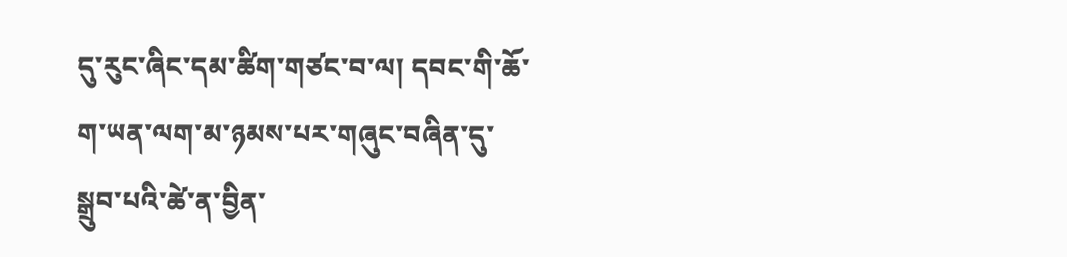དུ་རུང་ཞིང་དམ་ཚིག་གཙང་བ་ལ། དབང་གི་ཆོ་ག་ཡན་ལག་མ་ཉམས་པར་གཞུང་བཞིན་དུ་སྒྲུབ་པའི་ཚེ་ན་བྱིན་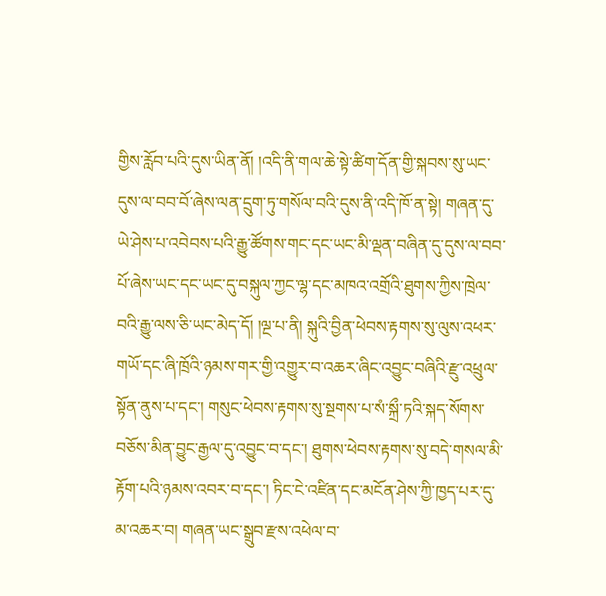གྱིས་རློབ་པའི་དུས་ཡིན་ནོ། །འདི་ནི་གལ་ཆེ་སྟེ་ཚིག་དོན་གྱི་སྐབས་སུ་ཡང་དུས་ལ་བབ་བོ་ཞེས་ལན་དྲུག་ཏུ་གསོལ་བའི་དུས་ནི་འདི་ཁོ་ན་སྟེ། གཞན་དུ་ཡེ་ཤེས་པ་འབེབས་པའི་རྒྱུ་ཚོགས་གང་དང་ཡང་མི་ལྡན་བཞིན་དུ་དུས་ལ་བབ་པོ་ཞེས་ཡང་དང་ཡང་དུ་བསྐུལ་ཀྱང་ལྷ་དང་མཁའ་འགྲོའི་ཐུགས་ཀྱིས་ཁྲེལ་བའི་རྒྱུ་ལས་ཅི་ཡང་མེད་དོ། །ལྔ་པ་ནི། སྐུའི་བྱིན་ཕེབས་རྟགས་སུ་ལུས་འཕར་གཡོ་དང་ཞི་ཁྲོའི་ཉམས་གར་གྱི་འགྱུར་བ་འཆར་ཞིང་འབྱུང་བཞིའི་རྫུ་འཕྲུལ་སྟོན་ནུས་པ་དང་། གསུང་ཕེབས་རྟགས་སུ་སྔགས་པ་སཾ་སྐྲྀ་ཏའི་སྐད་སོགས་བཅོས་མིན་བྱུང་རྒྱལ་དུ་འབྱུང་བ་དང་། ཐུགས་ཕེབས་རྟགས་སུ་བདེ་གསལ་མི་རྟོག་པའི་ཉམས་འབར་བ་དང་། ཏིང་ངེ་འཛིན་དང་མངོན་ཤེས་ཀྱི་ཁྱད་པར་དུ་མ་འཆར་བ། གཞན་ཡང་སྒྲུབ་རྫས་འཕེལ་བ་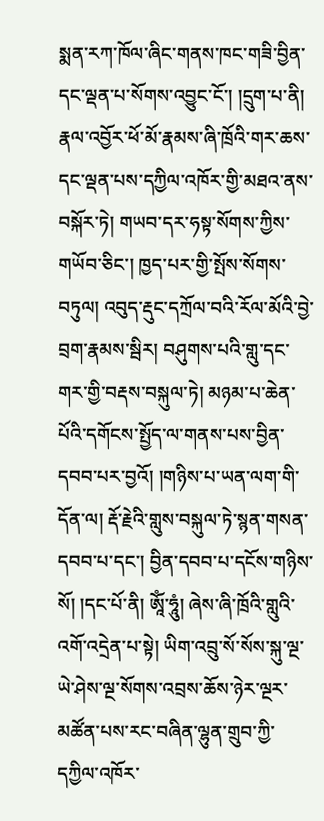སྨན་རཀ་ཁོལ་ཞིང་གནས་ཁང་གཟི་བྱིན་དང་ལྡན་པ་སོགས་འབྱུང་ངོ་། །དྲུག་པ་ནི། རྣལ་འབྱོར་ཕོ་མོ་རྣམས་ཞི་ཁྲོའི་གར་ཆས་དང་ལྡན་པས་དཀྱིལ་འཁོར་གྱི་མཐའ་ནས་བསྐོར་ཏེ། གཡབ་དར་ཧསྟ་སོགས་ཀྱིས་གཡོབ་ཅིང་། ཁྱད་པར་གྱི་སྤོས་སོགས་བཏུལ། འབུད་རྡུང་དཀྲོལ་བའི་རོལ་མོའི་བྱེ་བྲག་རྣམས་སྦིར། བཤུགས་པའི་གླུ་དང་གར་གྱི་བརྡས་བསྐུལ་ཏེ། མཉམ་པ་ཆེན་པོའི་དགོངས་སྤྱོད་ལ་གནས་པས་བྱིན་དབབ་པར་བྱའོ། །གཉིས་པ་ཡན་ལག་གི་དོན་ལ། རྡོ་རྗེའི་གླུས་བསྐུལ་ཏེ་སྙན་གསན་དབབ་པ་དང་། བྱིན་དབབ་པ་དངོས་གཉིས་སོ། །དང་པོ་ནི། ཨཱོཾ་ཧཱུཾ། ཞེས་ཞི་ཁྲོའི་གླུའི་འགོ་འདྲེན་པ་སྟེ། ཡིག་འབྲུ་སོ་སོས་སྐུ་ལྔ་ཡེ་ཤེས་ལྔ་སོགས་འབྲས་ཆོས་ཉེར་ལྔར་མཚོན་པས་རང་བཞིན་ལྷུན་གྲུབ་ཀྱི་དཀྱིལ་འཁོར་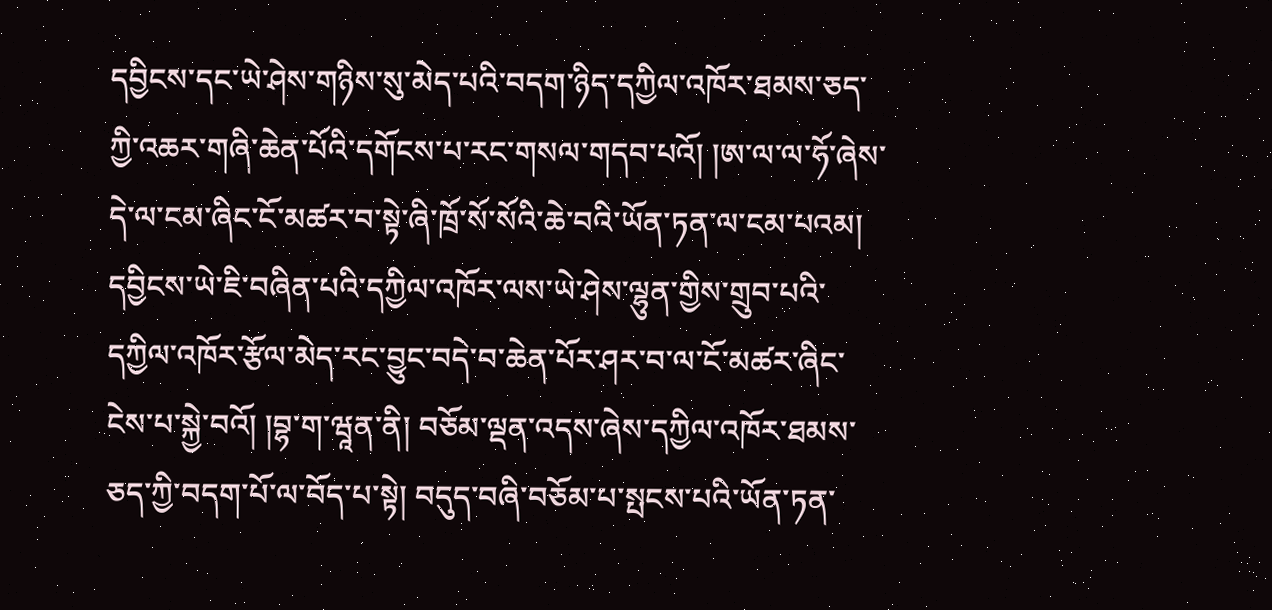དབྱིངས་དང་ཡེ་ཤེས་གཉིས་སུ་མེད་པའི་བདག་ཉིད་དཀྱིལ་འཁོར་ཐམས་ཅད་ཀྱི་འཆར་གཞི་ཆེན་པོའི་དགོངས་པ་རང་གསལ་གདབ་པའོ། །ཨ་ལ་ལ་ཧོ་ཞེས་དེ་ལ་ངམ་ཞིང་ངོ་མཚར་བ་སྟེ་ཞི་ཁྲོ་སོ་སོའི་ཆེ་བའི་ཡོན་ཏན་ལ་ངམ་པའམ། དབྱིངས་ཡེ་ཇི་བཞིན་པའི་དཀྱིལ་འཁོར་ལས་ཡེ་ཤེས་ལྷུན་གྱིས་གྲུབ་པའི་དཀྱིལ་འཁོར་རྩོལ་མེད་རང་བྱུང་བདེ་བ་ཆེན་པོར་ཤར་བ་ལ་ངོ་མཚར་ཞིང་ངེས་པ་སྐྱེ་བའོ། །བྷ་ག་ཝཱན་ནི། བཅོམ་ལྡན་འདས་ཞེས་དཀྱིལ་འཁོར་ཐམས་ཅད་ཀྱི་བདག་པོ་ལ་བོད་པ་སྟེ། བདུད་བཞི་བཅོམ་པ་སྤངས་པའི་ཡོན་ཏན་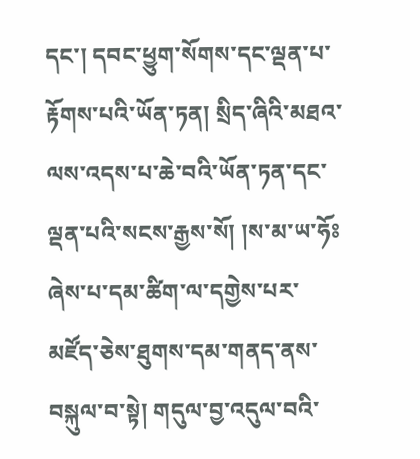དང་། དབང་ཕྱུག་སོགས་དང་ལྡན་པ་རྟོགས་པའི་ཡོན་ཏན། སྲིད་ཞིའི་མཐའ་ལས་འདས་པ་ཆེ་བའི་ཡོན་ཏན་དང་ལྡན་པའི་སངས་རྒྱས་སོ། །ས་མ་ཡ་ཧོཿ ཞེས་པ་དམ་ཚིག་ལ་དགྱེས་པར་མཛོད་ཅེས་ཐུགས་དམ་གནད་ནས་བསྐུལ་བ་སྟེ། གདུལ་བྱ་འདུལ་བའི་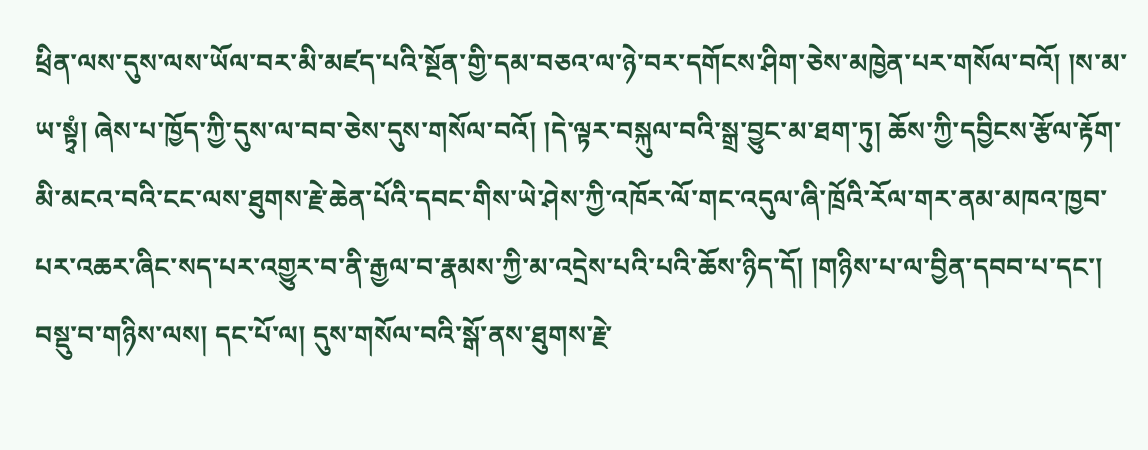ཕྲིན་ལས་དུས་ལས་ཡོལ་བར་མི་མཛད་པའི་སྔོན་གྱི་དམ་བཅའ་ལ་ཉེ་བར་དགོངས་ཤིག་ཅེས་མཁྱེན་པར་གསོལ་བའོ། །ས་མ་ཡ་སྟྭཾ། ཞེས་པ་ཁྱོད་ཀྱི་དུས་ལ་བབ་ཅེས་དུས་གསོལ་བའོ། །དེ་ལྟར་བསྐུལ་བའི་སྒྲ་བྱུང་མ་ཐག་ཏུ། ཆོས་ཀྱི་དབྱིངས་རྩོལ་རྟོག་མི་མངའ་བའི་ངང་ལས་ཐུགས་རྗེ་ཆེན་པོའི་དབང་གིས་ཡེ་ཤེས་ཀྱི་འཁོར་ལོ་གང་འདུལ་ཞི་ཁྲོའི་རོལ་གར་ནམ་མཁའ་ཁྱབ་པར་འཆར་ཞིང་སད་པར་འགྱུར་བ་ནི་རྒྱལ་བ་རྣམས་ཀྱི་མ་འདྲེས་པའི་པའི་ཆོས་ཉིད་དོ། །གཉིས་པ་ལ་བྱིན་དབབ་པ་དང་། བསྡུ་བ་གཉིས་ལས། དང་པོ་ལ། དུས་གསོལ་བའི་སྒོ་ནས་ཐུགས་རྗེ་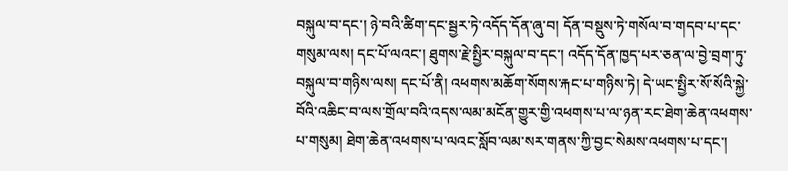བསྐུལ་བ་དང་། ཉེ་བའི་ཚིག་དང་སྦྱར་ཏེ་འདོད་དོན་ཞུ་བ། དོན་བསྡུས་ཏེ་གསོལ་བ་གདབ་པ་དང་གསུམ་ལས། དང་པོ་ལའང་། ཐུགས་རྗེ་སྤྱིར་བསྐུལ་བ་དང་། འདོད་དོན་ཁྱད་པར་ཅན་ལ་བྱེ་བྲག་ཏུ་བསྐུལ་བ་གཉིས་ལས། དང་པོ་ནི། འཕགས་མཆོག་སོགས་རྐང་པ་གཉིས་ཏེ། དེ་ཡང་སྤྱིར་སོ་སོའི་སྐྱེ་བོའི་འཆིང་བ་ལས་གྲོལ་བའི་འདས་ལམ་མངོན་གྱུར་གྱི་འཕགས་པ་ལ་ཉན་རང་ཐེག་ཆེན་འཕགས་པ་གསུམ། ཐེག་ཆེན་འཕགས་པ་ལའང་སློབ་ལམ་སར་གནས་ཀྱི་བྱང་སེམས་འཕགས་པ་དང་།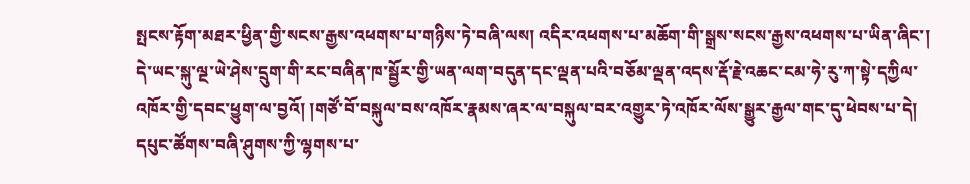སྤངས་རྟོག་མཐར་ཕྱིན་གྱི་སངས་རྒྱས་འཕགས་པ་གཉིས་ཏེ་བཞི་ལས། འདིར་འཕགས་པ་མཆོག་གི་སྒྲས་སངས་རྒྱས་འཕགས་པ་ཡིན་ཞིང་། དེ་ཡང་སྐུ་ལྔ་ཡེ་ཤེས་དྲུག་གི་རང་བཞིན་ཁ་སྦྱོར་གྱི་ཡན་ལག་བདུན་དང་ལྡན་པའི་བཅོམ་ལྡན་འདས་རྡོ་རྗེ་འཆང་ངམ་ཧེ་རུ་ཀ་སྟེ་དཀྱིལ་འཁོར་གྱི་དབང་ཕྱུག་ལ་བྱའོ། །གཙོ་བོ་བསྐུལ་བས་འཁོར་རྣམས་ཞར་ལ་བསྐུལ་བར་འགྱུར་ཏེ་འཁོར་ལོས་སྒྱུར་རྒྱལ་གང་དུ་ཕེབས་པ་དེ། དཔུང་ཚོགས་བཞི་ཤུགས་ཀྱི་ལྷགས་པ་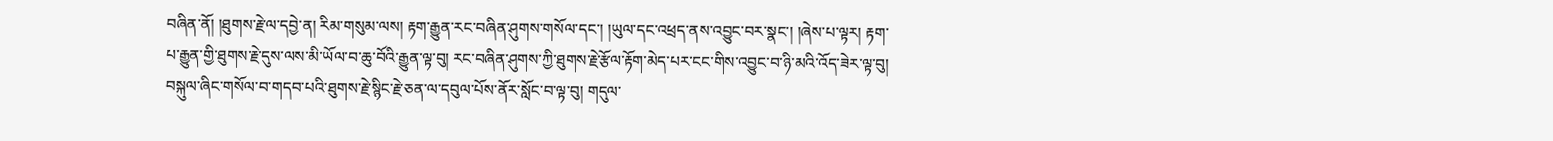བཞིན་ནོ། །ཐུགས་རྗེ་ལ་དབྱེ་ན། རིམ་གསུམ་ལས། རྟག་རྒྱུན་རང་བཞིན་ཤུགས་གསོལ་དང་། །ཡུལ་དང་འཕྲད་ནས་འབྱུང་བར་སྣང་། །ཞེས་པ་ལྟར། རྟག་པ་རྒྱུན་གྱི་ཐུགས་རྗེ་དུས་ལས་མི་ཡོལ་བ་ཆུ་བོའི་རྒྱུན་ལྟ་བུ། རང་བཞིན་ཤུགས་ཀྱི་ཐུགས་རྗེ་རྩོལ་རྟོག་མེད་པར་ངང་གིས་འབྱུང་བ་ཉི་མའི་འོད་ཟེར་ལྟ་བུ། བསྐུལ་ཞིང་གསོལ་བ་གདབ་པའི་ཐུགས་རྗེ་སྙིང་རྗེ་ཅན་ལ་དབུལ་པོས་ནོར་སློང་བ་ལྟ་བུ། གདུལ་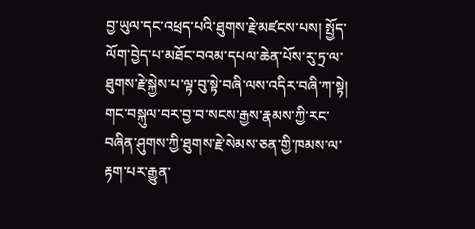བྱ་ཡུལ་དང་འཕྲད་པའི་ཐུགས་རྗེ་མཛངས་པས། སྤྱོད་ལོག་བྱེད་པ་མཐོང་བའམ་དཔལ་ཆེན་པོས་རུ་ཏྲ་ལ་ཐུགས་རྗེ་སྐྱེས་པ་ལྟ་བུ་སྟེ་བཞི་ལས་འདིར་བཞི་ཀ་སྟེ། གང་བསྐུལ་བར་བྱ་བ་སངས་རྒྱས་རྣམས་ཀྱི་རང་བཞིན་ཤུགས་ཀྱི་ཐུགས་རྗེ་སེམས་ཅན་གྱི་ཁམས་ལ་རྟག་པར་རྒྱུན་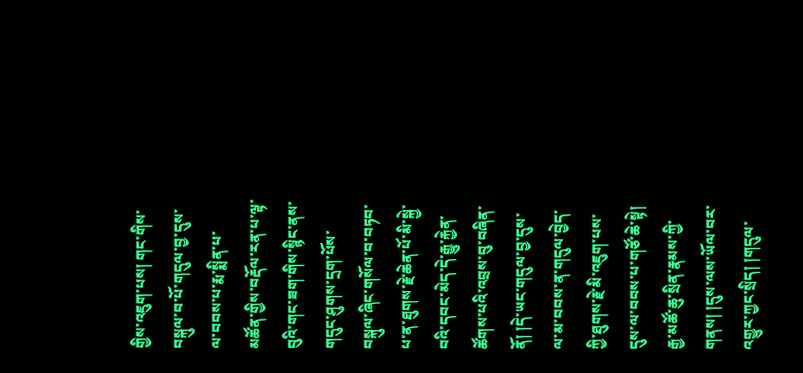གྱིས་འཇུག་པས། གང་གིས་བསྐུལ་བ་པོ་གདུལ་བྱ་དུས་ལ་བབས་པ་རྨ་སྨིན་པ་མཚོན་གྱིས་བརྡོལ་རན་པ་ལྟ་བུའི་གང་ཟག་གིས་སྙིང་ནས་གདུང་ཤུགས་དྲག་པོས་བསྐུལ་ཞིང་གསོལ་བ་བཏབ་པ་ན་ཐུགས་རྗེ་ཆེན་པོ་མི་སྐྱེ་བའི་དབང་མེད་དེ་རྒྱུ་རྐྱེན་ཚོགས་པའི་འབྲས་བུ་བཞིན་ནོ། །དེ་ཡང་གདུལ་བྱ་དུས་ལ་མ་བབས་ན་གདུལ་བྱེད་ཀྱི་ཐུགས་རྗེ་མི་འཇུག་པས་དུས་ལ་བབས་པ་གཙོ་ཆེ་སྟེ། རྒྱ་མཚོ་ཆུ་སྲིན་རྣམས་ཀྱི་གནས། །དུས་ལས་ཡོལ་བར་འགྱུར་ཀྱང་སྲིད། །གདུལ་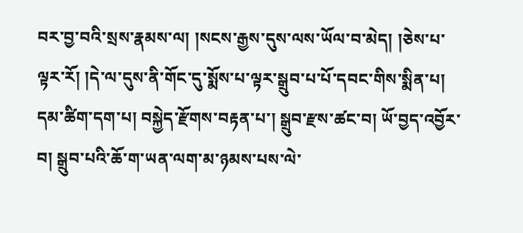བར་བྱ་བའི་སྲས་རྣམས་ལ། །སངས་རྒྱས་དུས་ལས་ཡོལ་བ་མེད། །ཅེས་པ་ལྟར་རོ། །དེ་ལ་དུས་ནི་གོང་དུ་སྨོས་པ་ལྟར་སྒྲུབ་པ་པོ་དབང་གིས་སྨིན་པ། དམ་ཚིག་དག་པ། བསྐྱེད་རྫོགས་བརྟན་པ་། སྒྲུབ་རྫས་ཚང་བ། ཡོ་བྱད་འབྱོར་བ། སྒྲུབ་པའི་ཆོ་ག་ཡན་ལག་མ་ཉམས་པས་ལེ་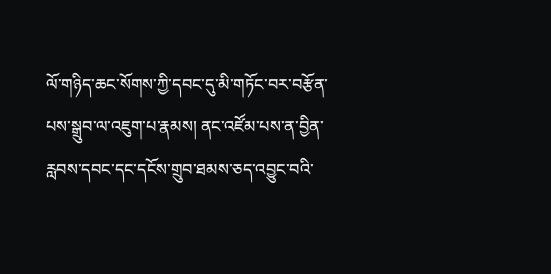ལོ་གཉིད་ཆང་སོགས་ཀྱི་དབང་དུ་མི་གཏོང་བར་བརྩོན་པས་སྒྲུབ་ལ་འཇུག་པ་རྣམས། ནང་འཛོམ་པས་ན་བྱིན་རླབས་དབང་དང་དངོས་གྲུབ་ཐམས་ཅད་འབྱུང་བའི་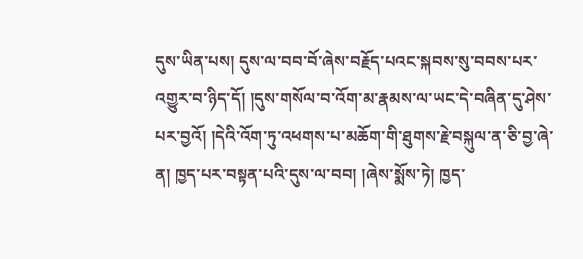དུས་ཡིན་པས། དུས་ལ་བབ་བོ་ཞེས་བརྗོད་པའང་སྐབས་སུ་བབས་པར་འགྱུར་བ་ཉིད་དོ། །དུས་གསོལ་བ་འོག་མ་རྣམས་ལ་ཡང་དེ་བཞིན་དུ་ཤེས་པར་བྱའོ། །དེའི་འོག་ཏུ་འཕགས་པ་མཆོག་གི་ཐུགས་རྗེ་བསྐུལ་ན་ཅི་བྱ་ཞེ་ན། ཁྱད་པར་བསྟན་པའི་དུས་ལ་བབ། །ཞེས་སྨོས་ཏེ། ཁྱད་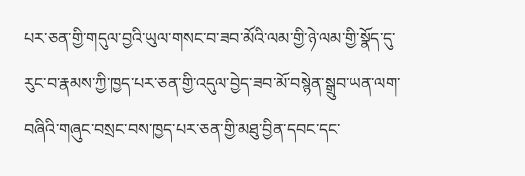པར་ཅན་གྱི་གདུལ་བྱའི་ཡུལ་གསང་བ་ཟབ་མོའི་ལམ་གྱི་ཉེ་ལམ་གྱི་སྣོད་དུ་རུང་བ་རྣམས་ཀྱི་ཁྱད་པར་ཅན་གྱི་འདུལ་བྱེད་ཟབ་མོ་བསྙེན་སྒྲུབ་ཡན་ལག་བཞིའི་གཞུང་བསྲང་བས་ཁྱད་པར་ཅན་གྱི་མཐུ་བྱིན་དབང་དང་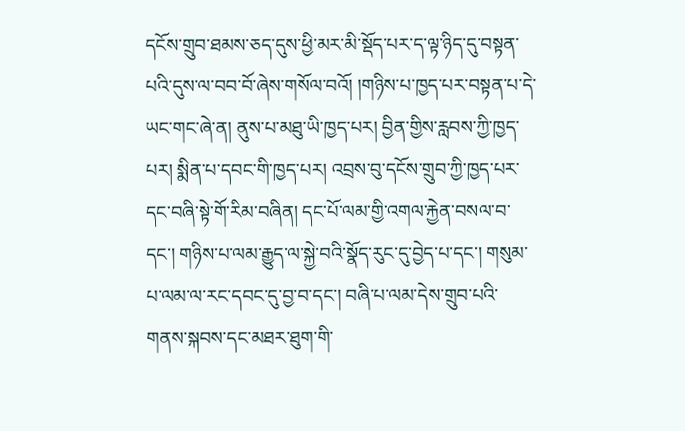དངོས་གྲུབ་ཐམས་ཅད་དུས་ཕྱི་མར་མི་སྡོད་པར་ད་ལྟ་ཉིད་དུ་བསྟན་པའི་དུས་ལ་བབ་བོ་ཞེས་གསོལ་བའོ། །གཉིས་པ་ཁྱད་པར་བསྟན་པ་དེ་ཡང་གང་ཞེ་ན། ནུས་པ་མཐུ་ཡི་ཁྱད་པར། བྱིན་གྱིས་རླབས་ཀྱི་ཁྱད་པར། སྨིན་པ་དབང་གི་ཁྱད་པར། འབྲས་བུ་དངོས་གྲུབ་ཀྱི་ཁྱད་པར་དང་བཞི་སྟེ་གོ་རིམ་བཞིན། དང་པོ་ལམ་གྱི་འགལ་རྐྱེན་བསལ་བ་དང་། གཉིས་པ་ལམ་རྒྱུད་ལ་སྐྱེ་བའི་སྣོད་རུང་དུ་བྱེད་པ་དང་། གསུམ་པ་ལམ་ལ་རང་དབང་དུ་བྱ་བ་དང་། བཞི་པ་ལམ་དེས་གྲུབ་པའི་གནས་སྐབས་དང་མཐར་ཐུག་གི་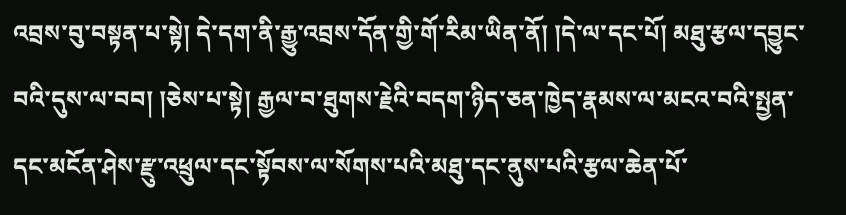འབྲས་བུ་བསྟན་པ་སྟེ། དེ་དག་ནི་རྒྱུ་འབྲས་དོན་གྱི་གོ་རིམ་ཡིན་ནོ། །དེ་ལ་དང་པོ། མཐུ་རྩལ་དབྱུང་བའི་དུས་ལ་བབ། །ཅེས་པ་སྟེ། རྒྱལ་བ་ཐུགས་རྗེའི་བདག་ཉིད་ཅན་ཁྱེད་རྣམས་ལ་མངའ་བའི་སྤྱན་དང་མངོན་ཤེས་རྫུ་འཕྲུལ་དང་སྟོབས་ལ་སོགས་པའི་མཐུ་དང་ནུས་པའི་རྩལ་ཆེན་པོ་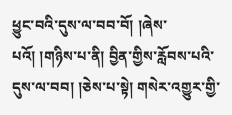ཕྱུང་བའི་དུས་ལ་བབ་བོ། །ཞེས་པའོ། །གཉིས་པ་ནི། བྱིན་གྱིས་རློབས་པའི་དུས་ལ་བབ། །ཅེས་པ་སྟེ། གསེར་འགྱུར་གྱི་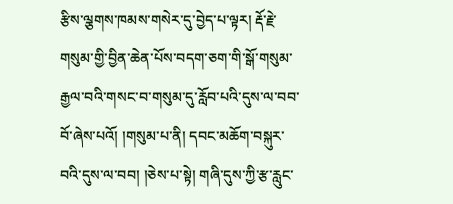རྩིས་ལྕགས་ཁམས་གསེར་དུ་བྱེད་པ་ལྟར། རྡོ་རྗེ་གསུམ་གྱི་བྱིན་ཆེན་པོས་བདག་ཅག་གི་སྒོ་གསུམ་རྒྱལ་བའི་གསང་བ་གསུམ་དུ་རློབ་པའི་དུས་ལ་བབ་བོ་ཞེས་པའོ། །གསུམ་པ་ནི། དབང་མཆོག་བསྐུར་བའི་དུས་ལ་བབ། །ཅེས་པ་སྟེ། གཞི་དུས་ཀྱི་རྩ་རླུང་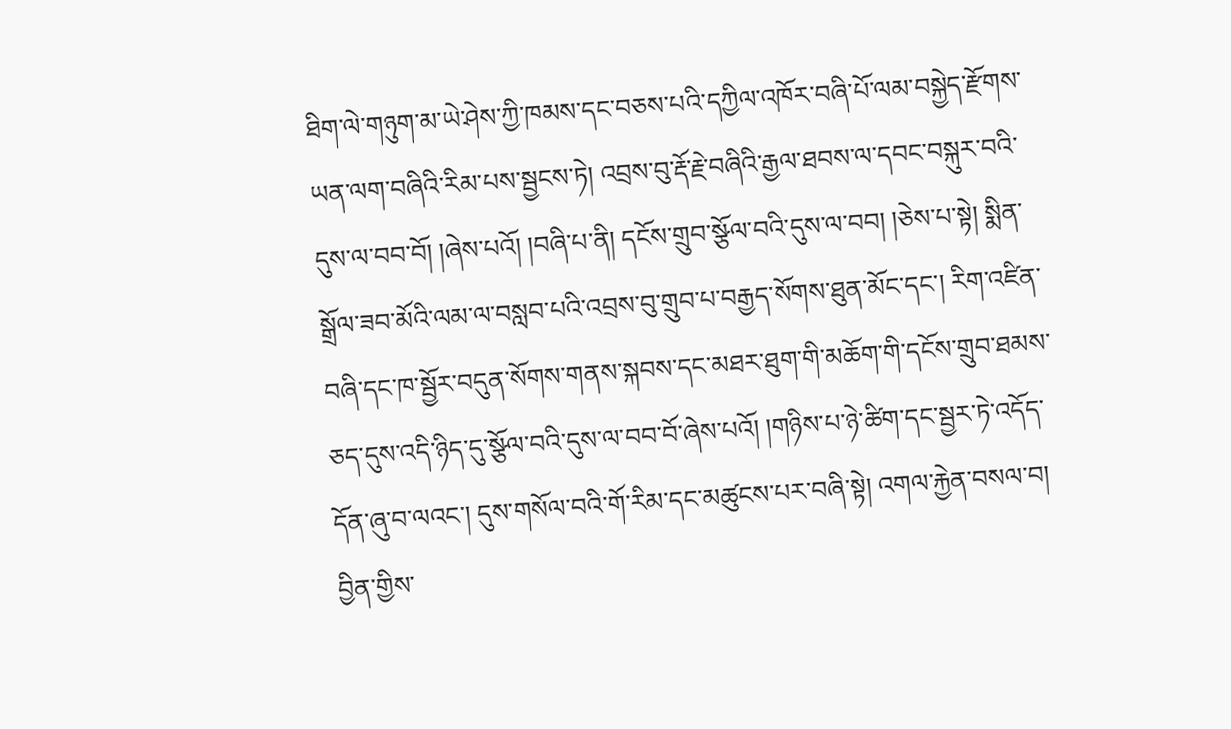ཐིག་ལེ་གཉུག་མ་ཡེ་ཤེས་ཀྱི་ཁམས་དང་བཅས་པའི་དཀྱིལ་འཁོར་བཞི་པོ་ལམ་བསྐྱེད་རྫོགས་ཡན་ལག་བཞིའི་རིམ་པས་སྦྱངས་ཏེ། འབྲས་བུ་རྡོ་རྗེ་བཞིའི་རྒྱལ་ཐབས་ལ་དབང་བསྐུར་བའི་དུས་ལ་བབ་བོ། །ཞེས་པའོ། །བཞི་པ་ནི། དངོས་གྲུབ་སྩོལ་བའི་དུས་ལ་བབ། །ཅེས་པ་སྟེ། སྨིན་སྒྲོལ་ཟབ་མོའི་ལམ་ལ་བསླབ་པའི་འབྲས་བུ་གྲུབ་པ་བརྒྱད་སོགས་ཐུན་མོང་དང་། རིག་འཛིན་བཞི་དང་ཁ་སྦྱོར་བདུན་སོགས་གནས་སྐབས་དང་མཐར་ཐུག་གི་མཆོག་གི་དངོས་གྲུབ་ཐམས་ཅད་དུས་འདི་ཉིད་དུ་སྩོལ་བའི་དུས་ལ་བབ་བོ་ཞེས་པའོ། །གཉིས་པ་ཉེ་ཚིག་དང་སྦྱར་ཏེ་འདོད་དོན་ཞུ་བ་ལའང་། དུས་གསོལ་བའི་གོ་རིམ་དང་མཚུངས་པར་བཞི་སྟེ། འགལ་རྐྱེན་བསལ་བ། བྱིན་གྱིས་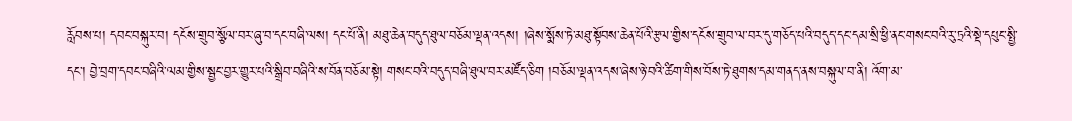རློབས་པ། དབང་བསྐུར་བ། དངོས་གྲུབ་སྩོལ་བར་ཞུ་བ་དང་བཞི་ལས། དང་པོ་ནི། མཐུ་ཆེན་བདུད་ཐུལ་བཅོམ་ལྡན་འདས། །ཞེས་སྨོས་ཏེ་མཐུ་སྟོབས་ཆེན་པོའི་རྩལ་གྱིས་དངོས་གྲུབ་ལ་བར་དུ་གཅོད་པའི་བདུད་དང་དམ་སྲི་ཕྱི་ནང་གསང་བའི་རུ་ཏྲའི་སྡེ་དཔུང་སྤྱི་དང་། བྱེ་བྲག་དབང་བཞིའི་ལམ་གྱིས་སྦྱང་བྱར་གྱུར་པའི་སྒྲིབ་བཞིའི་ས་བོན་བཅོམ་སྟེ། གསང་བའི་བདུད་བཞི་ཐུལ་བར་མཛོད་ཅིག །བཅོམ་ལྡན་འདས་ཞེས་ཉེ་བའི་ཚིག་གིས་བོས་ཏེ་ཐུགས་དམ་གནད་ནས་བསྐུལ་བ་ནི། འོག་མ་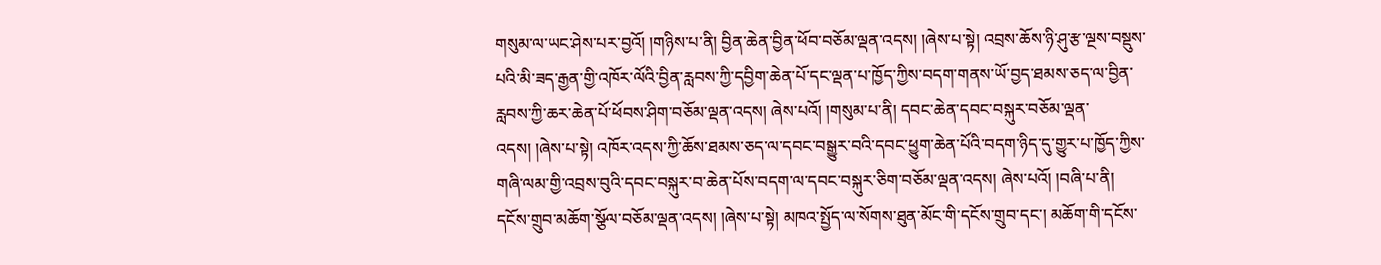གསུམ་ལ་ཡང་ཤེས་པར་བྱའོ། །གཉིས་པ་ནི། བྱིན་ཆེན་བྱིན་ཕོབ་བཅོམ་ལྡན་འདས། །ཞེས་པ་སྟེ། འབྲས་ཆོས་ཉི་ཤུ་རྩ་ལྔས་བསྡུས་པའི་མི་ཟད་རྒྱན་གྱི་འཁོར་ལོའི་བྱིན་རླབས་ཀྱི་དབྱིག་ཆེན་པོ་དང་ལྡན་པ་ཁྱོད་ཀྱིས་བདག་གནས་ཡོ་བྱད་ཐམས་ཅད་ལ་བྱིན་རླབས་ཀྱི་ཆར་ཆེན་པོ་ཕོབས་ཤིག་བཅོམ་ལྡན་འདས། ཞེས་པའོ། །གསུམ་པ་ནི། དབང་ཆེན་དབང་བསྐུར་བཅོམ་ལྡན་འདས། །ཞེས་པ་སྟེ། འཁོར་འདས་ཀྱི་ཆོས་ཐམས་ཅད་ལ་དབང་བསྒྱུར་བའི་དབང་ཕྱུག་ཆེན་པོའི་བདག་ཉིད་དུ་གྱུར་པ་ཁྱོད་ཀྱིས་གཞི་ལམ་གྱི་འབྲས་བུའི་དབང་བསྐུར་བ་ཆེན་པོས་བདག་ལ་དབང་བསྐུར་ཅིག་བཅོམ་ལྡན་འདས། ཞེས་པའོ། །བཞི་པ་ནི། དངོས་གྲུབ་མཆོག་སྩོལ་བཅོམ་ལྡན་འདས། །ཞེས་པ་སྟེ། མཁའ་སྤྱོད་ལ་སོགས་ཐུན་མོང་གི་དངོས་གྲུབ་དང་། མཆོག་གི་དངོས་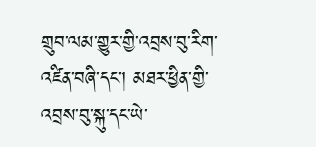གྲུབ་ལམ་གྱུར་གྱི་འབྲས་བུ་རིག་འཛིན་བཞི་དང་། མཐར་ཕྱིན་གྱི་འབྲས་བུ་སྐུ་དང་ཡེ་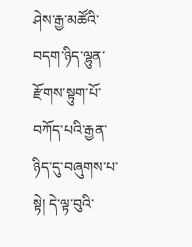ཤེས་རྒྱ་མཚོའི་བདག་ཉིད་ལྷུན་རྫོགས་སྟུག་པོ་བཀོད་པའི་རྒྱན་ཉིད་དུ་བཞུགས་པ་སྟེ། དེ་ལྟ་བུའི་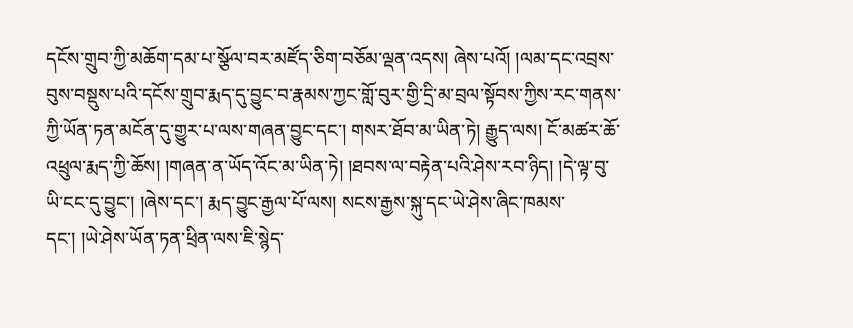དངོས་གྲུབ་ཀྱི་མཆོག་དམ་པ་སྩོལ་བར་མཛོད་ཅིག་བཅོམ་ལྡན་འདས། ཞེས་པའོ། །ལམ་དང་འབྲས་བུས་བསྡུས་པའི་དངོས་གྲུབ་རྨད་དུ་བྱུང་བ་རྣམས་ཀྱང་གློ་བུར་གྱི་དྲི་མ་བྲལ་སྟོབས་ཀྱིས་རང་གནས་ཀྱི་ཡོན་ཏན་མངོན་དུ་གྱུར་པ་ལས་གཞན་བྱུང་དང་། གསར་ཐོབ་མ་ཡིན་ཏེ། རྒྱུད་ལས། ངོ་མཚར་ཆོ་འཕྲུལ་རྨད་ཀྱི་ཆོས། །གཞན་ན་ཡོད་འོང་མ་ཡིན་ཏེ། །ཐབས་ལ་བརྟེན་པའི་ཤེས་རབ་ཉིད། །དེ་ལྟ་བུ་ཡི་ངང་དུ་བྱུང་། །ཞེས་དང་། རྨད་བྱུང་རྒྱལ་པོ་ལས། སངས་རྒྱས་སྐུ་དང་ཡེ་ཤེས་ཞིང་ཁམས་དང་། །ཡེ་ཤེས་ཡོན་ཏན་ཕྲིན་ལས་ཇི་སྙེད་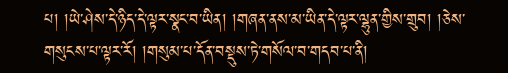པ། །ཡེ་ཤེས་དེ་ཉིད་དེ་ལྟར་སྣང་བ་ཡིན། །གཞན་ནས་མ་ཡིན་དེ་ལྟར་ལྷུན་གྱིས་གྲུབ། །ཅེས་གསུངས་པ་ལྟར་རོ། །གསུམ་པ་དོན་བསྡུས་ཏེ་གསོལ་བ་གདབ་པ་ནི།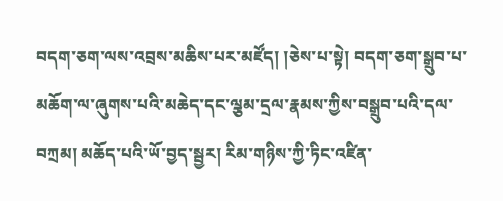བདག་ཅག་ལས་འབྲས་མཆིས་པར་མཛོད། །ཅེས་པ་སྟེ། བདག་ཅག་སྒྲུབ་པ་མཆོག་ལ་ཞུགས་པའི་མཆེད་དང་ལྕམ་དྲལ་རྣམས་ཀྱིས་བསྒྲུབ་པའི་དལ་བཀྲམ། མཆོད་པའི་ཡོ་བྱད་སྦྱར། རིམ་གཉིས་ཀྱི་ཏིང་འཛིན་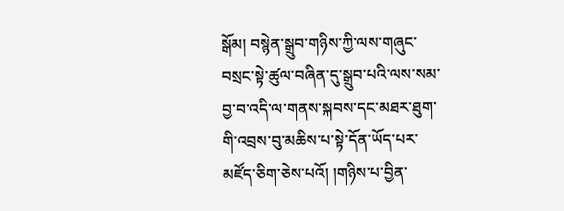སྒོམ། བསྙེན་སྒྲུབ་གཉིས་ཀྱི་ལས་གཞུང་བསྲང་སྟེ་ཚུལ་བཞིན་དུ་སྒྲུབ་པའི་ལས་སམ་བྱ་བ་འདི་ལ་གནས་སྐབས་དང་མཐར་ཐུག་གི་འབྲས་བུ་མཆིས་པ་སྟེ་དོན་ཡོད་པར་མཛོད་ཅིག་ཅེས་པའོ། །གཉིས་པ་བྱིན་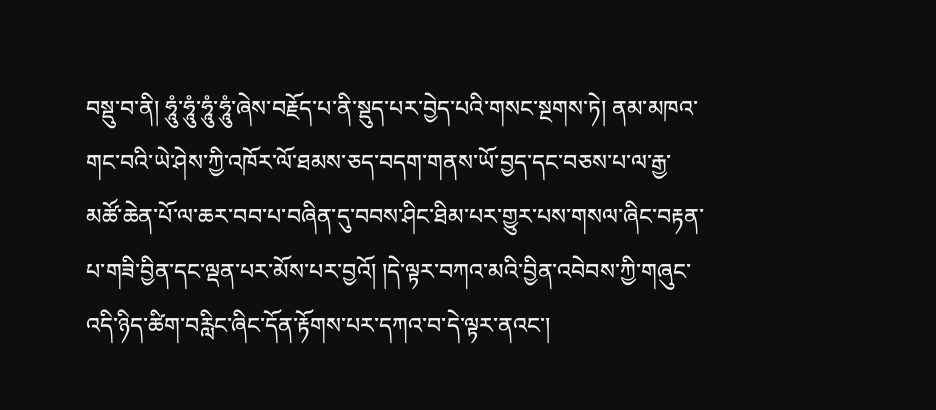བསྡུ་བ་ནི། ཧཱུཾ་ཧཱུཾ་ཧཱུཾ་ཧཱུཾ་ཞེས་བརྗོད་པ་ནི་སྡུད་པར་བྱེད་པའི་གསང་སྔགས་ཏེ། ནམ་མཁའ་གང་བའི་ཡེ་ཤེས་ཀྱི་འཁོར་ལོ་ཐམས་ཅད་བདག་གནས་ཡོ་བྱད་དང་བཅས་པ་ལ་རྒྱ་མཚོ་ཆེན་པོ་ལ་ཆར་བབ་པ་བཞིན་དུ་བབས་ཤིང་ཐིམ་པར་གྱུར་པས་གསལ་ཞིང་བརྟན་པ་གཟི་བྱིན་དང་ལྡན་པར་མོས་པར་བྱའོ། །དེ་ལྟར་བཀའ་མའི་བྱིན་འབེབས་ཀྱི་གཞུང་འདི་ཉིད་ཚིག་བརླིང་ཞིང་དོན་རྟོགས་པར་དཀའ་བ་དེ་ལྟར་ནའང་།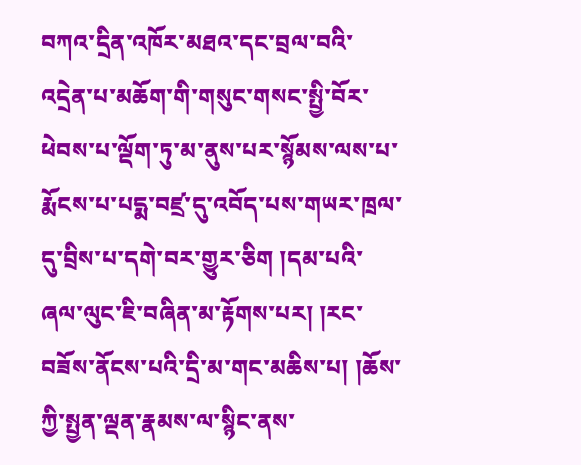བཀའ་དྲིན་འཁོར་མཐའ་དང་བྲལ་བའི་འདྲེན་པ་མཆོག་གི་གསུང་གསང་སྤྱི་བོར་ཕེབས་པ་ལྡོག་ཏུ་མ་ནུས་པར་སྙོམས་ལས་པ་རྨོངས་པ་པདྨ་བཛྲ་དུ་འབོད་པས་གཡར་ཁྲལ་དུ་བྲིས་པ་དགེ་བར་གྱུར་ཅིག །དམ་པའི་ཞལ་ལུང་ཇི་བཞིན་མ་རྟོགས་པར། །རང་བཟོས་ནོངས་པའི་དྲི་མ་གང་མཆིས་པ། །ཆོས་ཀྱི་སྤྱན་ལྡན་རྣམས་ལ་སྙིང་ནས་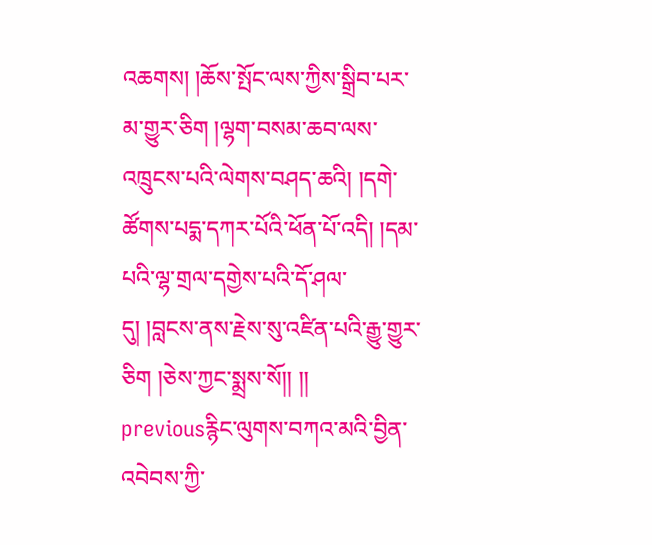འཆགས། །ཆོས་སྤོང་ལས་ཀྱིས་སྒྲིབ་པར་མ་གྱུར་ཅིག །ལྷག་བསམ་ཆབ་ལས་འཁྲུངས་པའི་ལེགས་བཤད་ཆའི། །དགེ་ཚོགས་པདྨ་དཀར་པོའི་ཕོན་པོ་འདི། །དམ་པའི་ལྷ་གྲལ་དགྱེས་པའི་དོ་ཤལ་དུ། །བླངས་ནས་རྗེས་སུ་འཛིན་པའི་རྒྱུ་གྱུར་ཅིག །ཅེས་ཀྱང་སྨྲས་སོ།། །།
previousརྙིང་ལུགས་བཀའ་མའི་བྱིན་འབེབས་ཀྱི་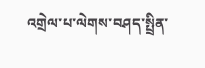འགྲེལ་པ་ལེགས་བཤད་སྤྲིན་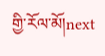གྱི་རོལ་མོ།next